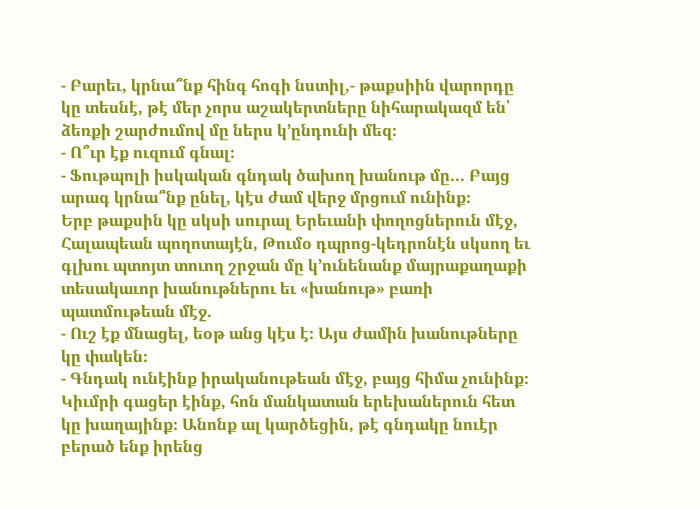- Բարեւ, կրնա՞նք հինգ հոգի նստիլ,- թաքսիին վարորդը կը տեսնէ, թէ մեր չորս աշակերտները նիհարակազմ են՝ ձեռքի շարժումով մը ներս կ՚ընդունի մեզ։
- Ո՞ւր էք ուզում գնալ։
- Ֆութպոլի իսկական գնդակ ծախող խանութ մը... Բայց արագ կրնա՞նք ընել, կէս ժամ վերջ մրցում ունինք։
Երբ թաքսին կը սկսի սուրալ Երեւանի փողոցներուն մէջ, Հալապեան պողոտայէն, Թումօ դպրոց-կեդրոնէն սկսող եւ գլխու պտոյտ տուող շրջան մը կ՚ունենանք մայրաքաղաքի տեսակաւոր խանութներու եւ «խանութ» բառի պատմութեան մէջ.
- Ուշ էք մնացել, եօթ անց կէս է։ Այս ժամին խանութները կը փակեն։
- Գնդակ ունէինք իրականութեան մէջ, բայց հիմա չունինք։ Կիւմրի գացեր էինք, հոն մանկատան երեխաներուն հետ կը խաղայինք։ Անոնք ալ կարծեցին, թէ գնդակը նուէր բերած ենք իրենց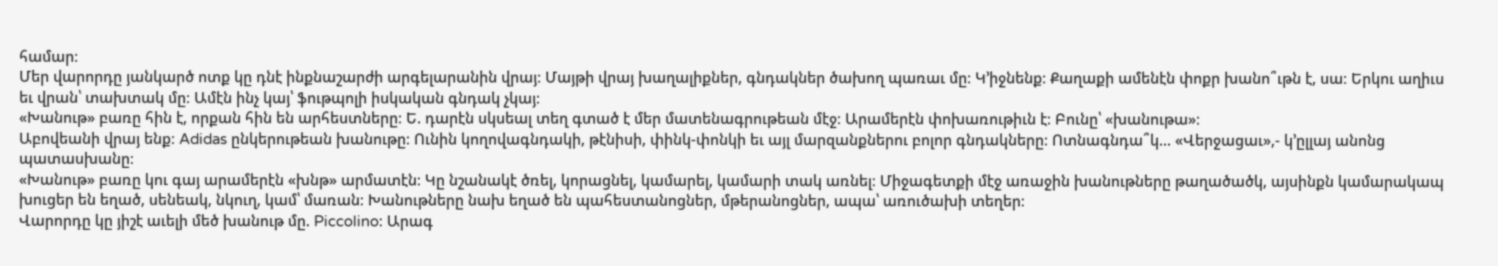համար։
Մեր վարորդը յանկարծ ոտք կը դնէ ինքնաշարժի արգելարանին վրայ։ Մայթի վրայ խաղալիքներ, գնդակներ ծախող պառաւ մը։ Կ՚իջնենք։ Քաղաքի ամենէն փոքր խանո՞ւթն է, սա։ Երկու աղիւս եւ վրան՝ տախտակ մը։ Ամէն ինչ կայ՝ ֆութպոլի իսկական գնդակ չկայ։
«Խանութ» բառը հին է, որքան հին են արհեստները։ Ե. դարէն սկսեալ տեղ գտած է մեր մատենագրութեան մէջ։ Արամերէն փոխառութիւն է։ Բունը՝ «խանութա»։
Աբովեանի վրայ ենք։ Adidas ընկերութեան խանութը։ Ունին կողովագնդակի, թէնիսի, փինկ-փոնկի եւ այլ մարզանքներու բոլոր գնդակները։ Ոտնագնդա՞կ... «Վերջացաւ»,- կ՚ըլլայ անոնց պատասխանը։
«Խանութ» բառը կու գայ արամերէն «խնթ» արմատէն։ Կը նշանակէ ծռել, կորացնել, կամարել, կամարի տակ առնել։ Միջագետքի մէջ առաջին խանութները թաղածածկ, այսինքն կամարակապ խուցեր են եղած, սենեակ, նկուղ, կամ՝ մառան։ Խանութները նախ եղած են պահեստանոցներ, մթերանոցներ, ապա՝ առուծախի տեղեր։
Վարորդը կը յիշէ աւելի մեծ խանութ մը. Piccolino։ Արագ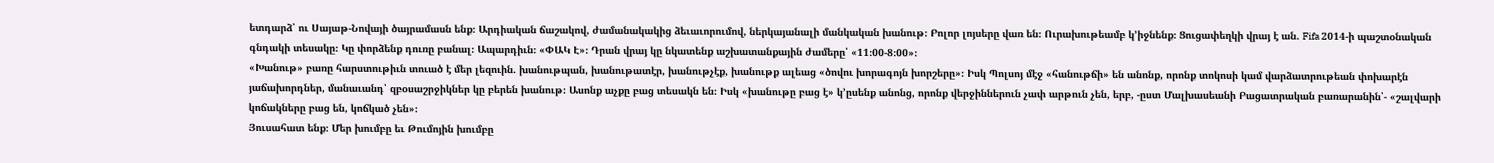ետդարձ՝ ու Սայաթ-Նովայի ծայրամասն ենք։ Արդիական ճաշակով, ժամանակակից ձեւաւորումով, ներկայանալի մանկական խանութ։ Բոլոր լոյսերը վառ են։ Ուրախութեամբ կ՚իջնենք։ Ցուցափեղկի վրայ է ան. Fifa 2014-ի պաշտօնական գնդակի տեսակը։ Կը փորձենք դուռը բանալ։ Ապարդիւն։ «ՓԱԿ Է»։ Դրան վրայ կը նկատենք աշխատանքային ժամերը՝ «11։00-8։00»։
«Խանութ» բառը հարստութիւն տուած է մեր լեզուին. խանութպան, խանութատէր, խանութչէք, խանութք ալեաց «ծովու խորագոյն խորշերը»։ Իսկ Պոլսոյ մէջ «հանութճի» են անոնք, որոնք տոկոսի կամ վարձատրութեան փոխարէն յաճախորդներ, մանաւանդ՝ զբօսաշրջիկներ կը բերեն խանութ։ Ասոնք աչքը բաց տեսակն են։ Իսկ «խանութը բաց է» կ՚ըսենք անոնց, որոնք վերջիններուն չափ արթուն չեն, երբ, -ըստ Մալխասեանի Բացատրական բառարանին՝- «շալվարի կոճակները բաց են, կոճկած չեն»։
Յուսահատ ենք։ Մեր խումբը եւ Թումոյին խումբը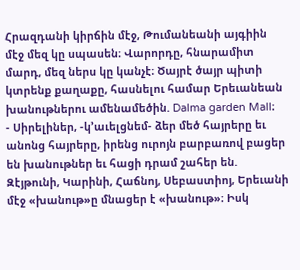Հրազդանի կիրճին մէջ, Թումանեանի այգիին մէջ մեզ կը սպասեն։ Վարորդը, հնարամիտ մարդ, մեզ ներս կը կանչէ։ Ծայրէ ծայր պիտի կտրենք քաղաքը, հասնելու համար Երեւանեան խանութներու ամենամեծին. Dalma garden Mall։
- Սիրելիներ, -կ՚աւելցնեմ- ձեր մեծ հայրերը եւ անոնց հայրերը, իրենց ուրոյն բարբառով բացեր են խանութներ եւ հացի դրամ շահեր են. Զէյթունի, Կարինի, Հաճնոյ, Սեբաստիոյ, Երեւանի մէջ «խանութ»ը մնացեր է «խանութ»։ Իսկ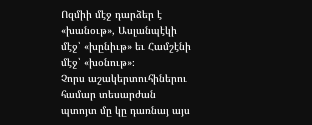Ոզմիի մէջ դարձեր է «խանօւթ», Ասլանպէկի մէջ՝ «խընիւթ» եւ Համշէնի մէջ՝ «խօնութ»։
Չորս աշակերտուհիներու համար տեսարժան պտոյտ մը կը դառնայ այս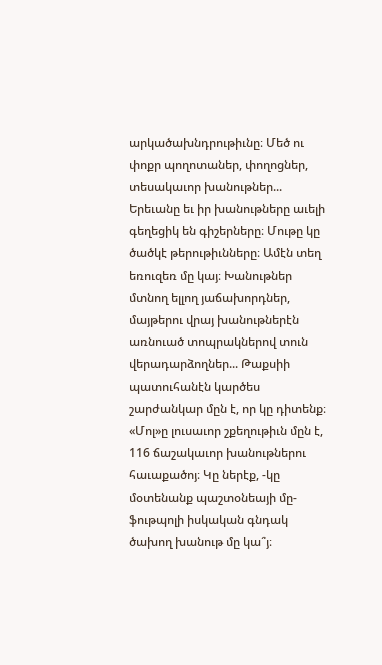արկածախնդրութիւնը։ Մեծ ու փոքր պողոտաներ, փողոցներ, տեսակաւոր խանութներ... Երեւանը եւ իր խանութները աւելի գեղեցիկ են գիշերները։ Մութը կը ծածկէ թերութիւնները։ Ամէն տեղ եռուզեռ մը կայ։ Խանութներ մտնող ելլող յաճախորդներ, մայթերու վրայ խանութներէն առնուած տոպրակներով տուն վերադարձողներ... Թաքսիի պատուհանէն կարծես շարժանկար մըն է, որ կը դիտենք։
«Մոլ»ը լուսաւոր շքեղութիւն մըն է, 116 ճաշակաւոր խանութներու հաւաքածոյ։ Կը ներէք, -կը մօտենանք պաշտօնեայի մը- ֆութպոլի իսկական գնդակ ծախող խանութ մը կա՞յ։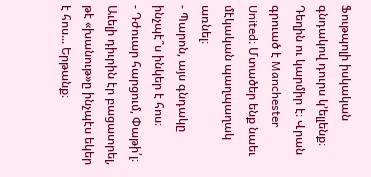Ֆութպոլի իսկական գնդակով դուրս կ՚ելլենք։ Դեղին ու կարմիր է։ Վրան գրուած է Manchester United։ Մտածեր ենք նաեւ մէկական պաղպաղակ առնել։
- Պարոն, այս գնդակը ինչպէ՞ս ինկեր է հոս։
- Դժուար հարցում, Փաթի՛լ։ Աւելի դիւրին էր բացատրել, թէ «խանութ»ը ինչպէս եկեր է հոս... Երթանք։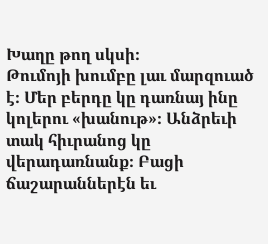Խաղը թող սկսի։
Թումոյի խումբը լաւ մարզուած է։ Մեր բերդը կը դառնայ ինը կոլերու «խանութ»։ Անձրեւի տակ հիւրանոց կը վերադառնանք։ Բացի ճաշարաններէն եւ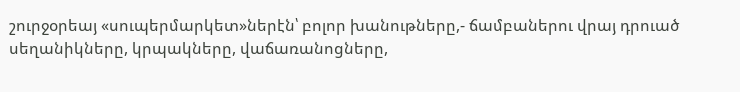շուրջօրեայ «սուպերմարկետ»ներէն՝ բոլոր խանութները,- ճամբաներու վրայ դրուած սեղանիկները, կրպակները, վաճառանոցները,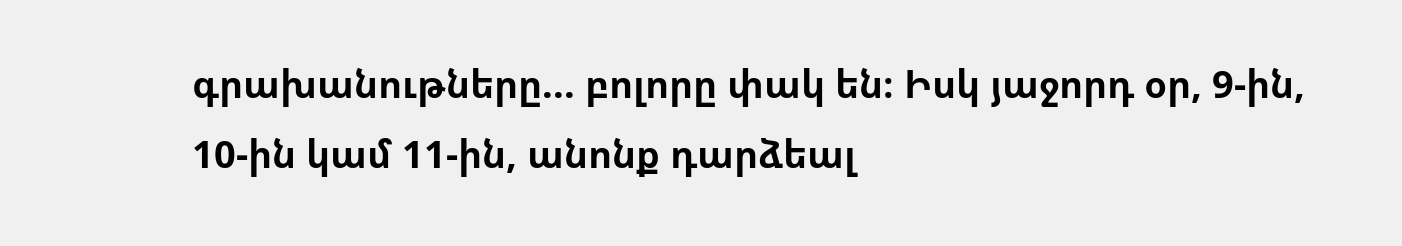գրախանութները... բոլորը փակ են։ Իսկ յաջորդ օր, 9-ին, 10-ին կամ 11-ին, անոնք դարձեալ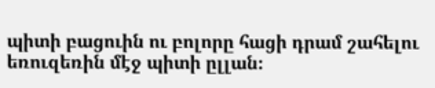պիտի բացուին ու բոլորը հացի դրամ շահելու եռուզեռին մէջ պիտի ըլլան։